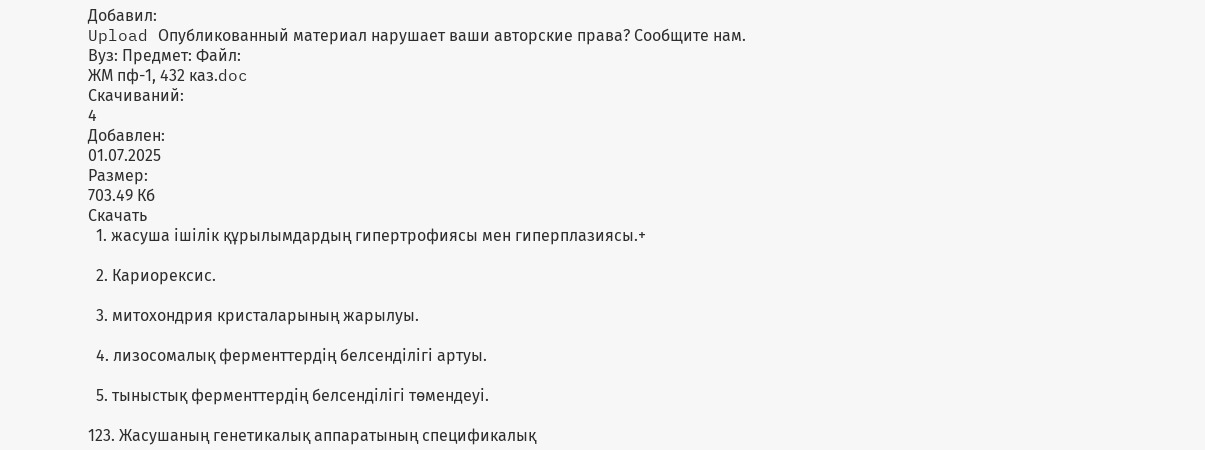Добавил:
Upload Опубликованный материал нарушает ваши авторские права? Сообщите нам.
Вуз: Предмет: Файл:
ЖМ пф-1, 432 каз.doc
Скачиваний:
4
Добавлен:
01.07.2025
Размер:
703.49 Кб
Скачать
  1. жасуша iшiлiк құрылымдардың гипертрофиясы мен гиперплазиясы.+

  2. Кариорексис.

  3. митохондрия кристаларының жарылуы.

  4. лизосомалық ферменттердiң белсендiлiгi артуы.

  5. тыныстық ферменттердiң белсендiлiгi төмендеуi.

123. Жасушаның генетикалық аппаратының спецификалық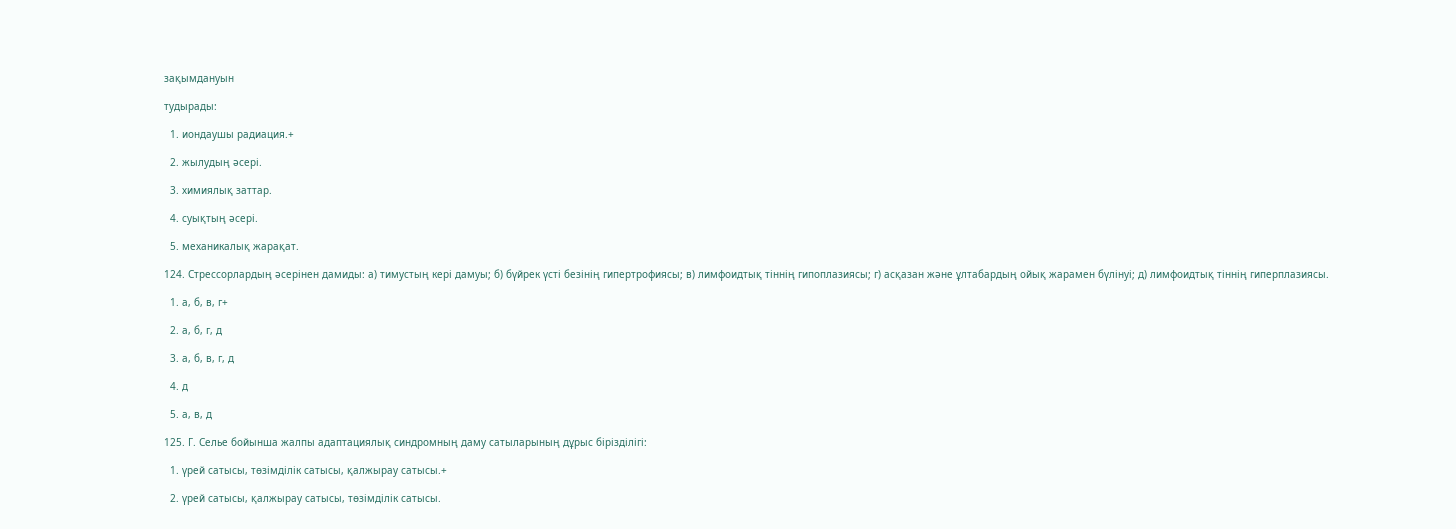зақымдануын

тудырады:

  1. иондаушы радиация.+

  2. жылудың әсері.

  3. химиялық заттар.

  4. суықтың әсері.

  5. механикалық жарақат.

124. Стрессорлардың әсерiнен дамиды: а) тимустың керi дамуы; б) бүйрек үстi безiнiң гипертрофиясы; в) лимфоидтық тiннiң гипоплазиясы; г) асқазан және ұлтабардың ойық жарамен бүлiнуi; д) лимфоидтық тiннiң гиперплазиясы.

  1. а, б, в, г+

  2. а, б, г, д

  3. а, б, в, г, д

  4. д

  5. а, в, д

125. Г. Селье бойынша жалпы адаптациялық синдромның даму сатыларының дұрыс бiрiздiлiгi:

  1. үрей сатысы, төзiмдiлiк сатысы, қалжырау сатысы.+

  2. үрей сатысы, қалжырау сатысы, төзiмдiлiк сатысы.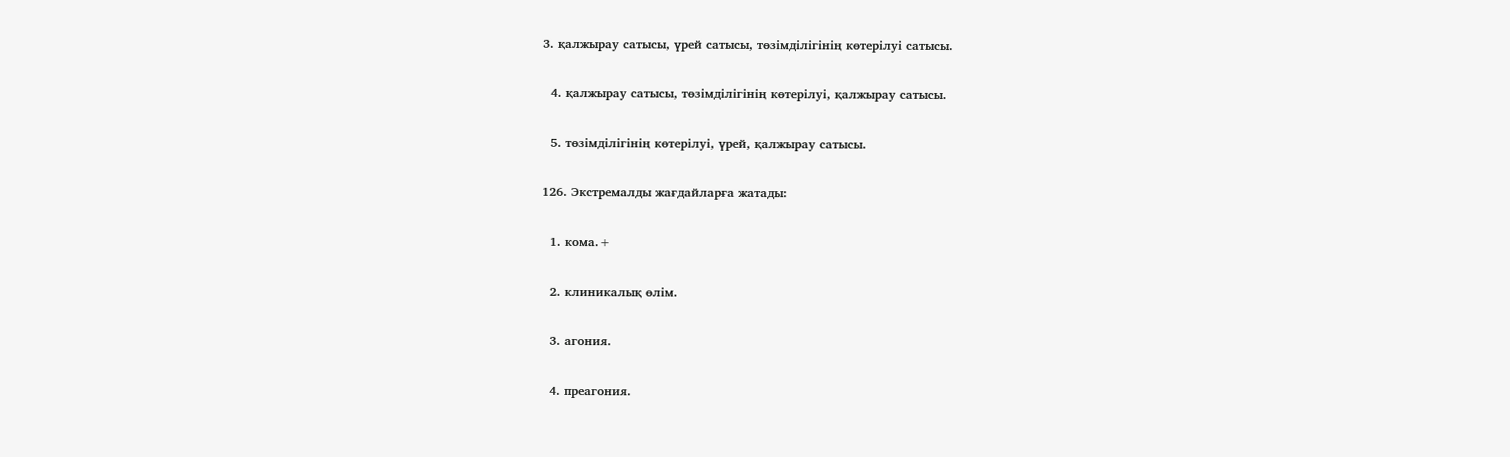3. қалжырау сатысы, үрей сатысы, төзiмдiлiгiнiң көтерiлуi сатысы.

  4. қалжырау сатысы, төзiмдiлiгiнiң көтерiлуi, қалжырау сатысы.

  5. төзiмдiлiгiнiң көтерiлуi, үрей, қалжырау сатысы.

126. Экстремалды жағдайларға жатады:

  1. кома.+

  2. клиникалық өлiм.

  3. агония.

  4. преагония.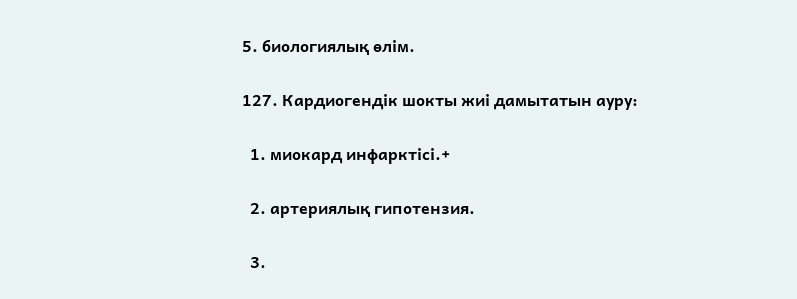5. биологиялық өлiм.

127. Кардиогендiк шокты жиi дамытатын ауру:

  1. миокард инфарктісі.+

  2. артериялық гипотензия.

  3.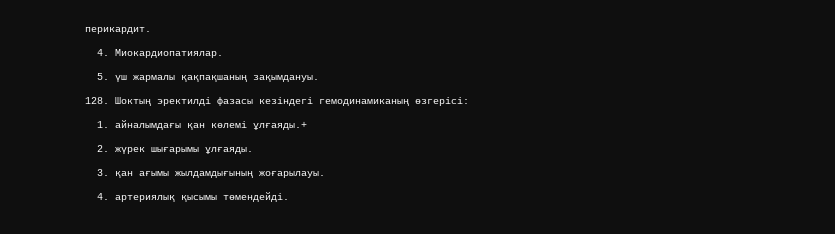перикардит.

  4. Миокардиопатиялар.

  5. үш жармалы қақпақшаның зақымдануы.

128. Шоктың эректилдi фазасы кезiндегi гемодинамиканың өзгерiсi:

  1. айналымдағы қан көлемi ұлғаяды.+

  2. жүрек шығарымы ұлғаяды.

  3. қан ағымы жылдамдығының жоғарылауы.

  4. артериялық қысымы төмендейдi.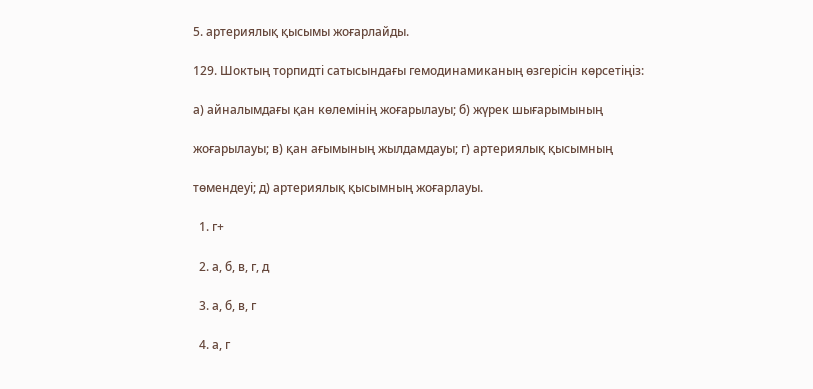5. артериялық қысымы жоғарлайды.

129. Шоктың торпидтi сатысындағы гемодинамиканың өзгерiсiн көрсетiңiз:

а) айналымдағы қан көлемiнiң жоғарылауы; б) жүрек шығарымының

жоғарылауы; в) қан ағымының жылдамдауы; г) артериялық қысымның

төмендеуi; д) артериялық қысымның жоғарлауы.

  1. г+

  2. а, б, в, г, д

  3. а, б, в, г

  4. а, г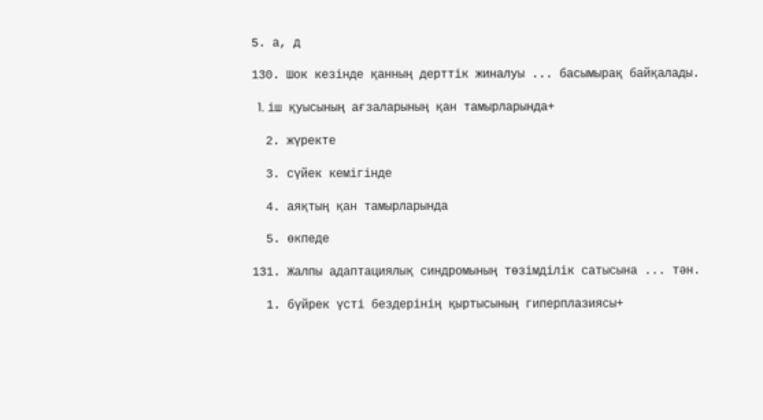5. а, д

130. Шок кезiнде қанның дерттік жиналуы ... басымырақ байқалады.

  1. iш қуысының ағзаларының қан тамырларында+

  2. жүректе

  3. сүйек кемiгiнде

  4. аяқтың қан тамырларында

  5. өкпеде

131. Жалпы адаптациялық синдромының төзімділік сатысына ... тән.

  1. бүйрек үсті бездерінің қыртысының гиперплазиясы+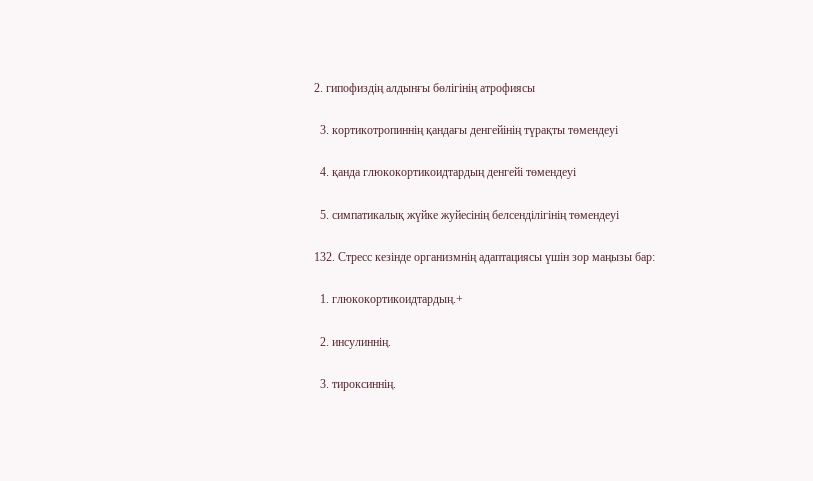2. гипофиздің алдынғы бөлігінің атрофиясы

  3. кортикотропиннің қандағы денгейінің түрақты төмендеуі

  4. қанда глюкокортикоидтардың денгейі төмендеуі

  5. симпатикалық жүйке жуйесінің белсенділігінің төмендеуі

132. Стресс кезінде организмнің адаптациясы үшін зор маңызы бар:

  1. глюкокортикоидтардың.+

  2. инсулиннің.

  3. тироксиннің.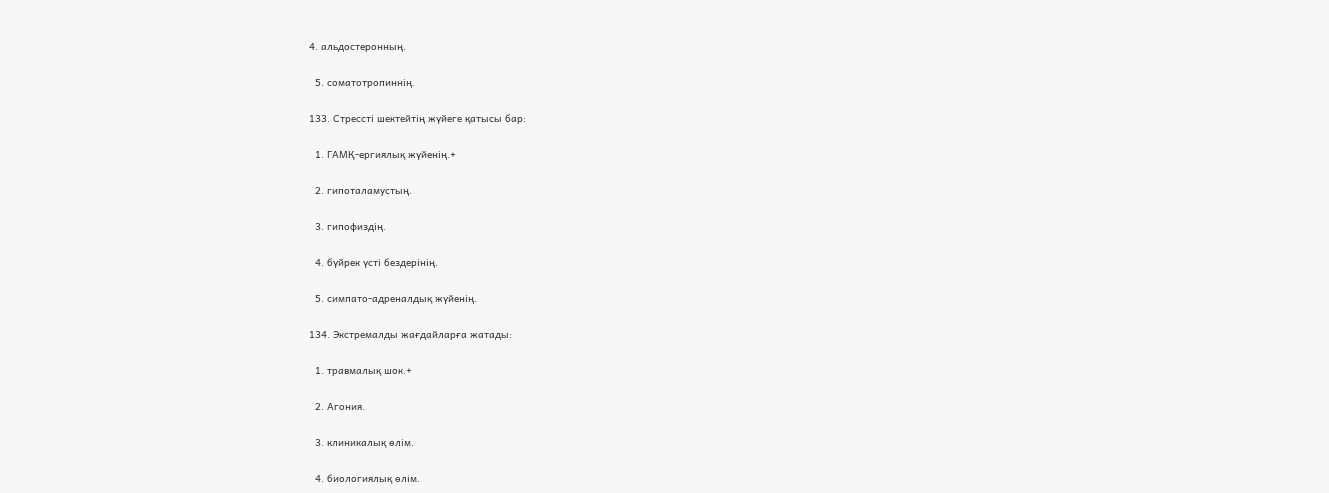4. альдостеронның.

  5. соматотропиннің.

133. Стрессті шектейтің жүйеге қатысы бар:

  1. ГАМҚ-ергиялық жүйенің.+

  2. гипоталамустың.

  3. гипофиздің.

  4. бүйрек үсті бездерінің.

  5. симпато-адреналдық жүйенің.

134. Экстремалды жағдайларға жатады:

  1. травмалық шок.+

  2. Агония.

  3. клиникалық өлім.

  4. биологиялық өлім.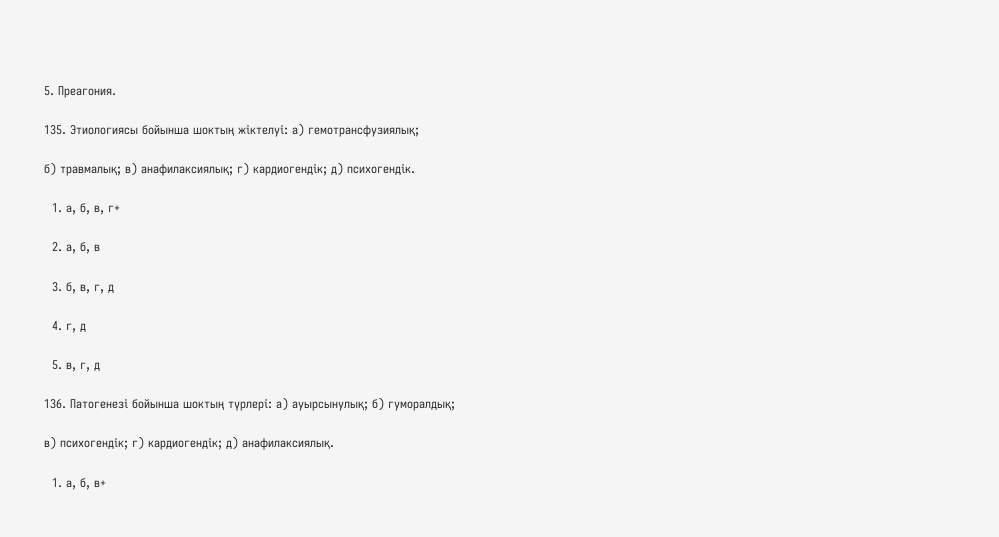5. Преагония.

135. Этиологиясы бойынша шоктың жіктелуі: а) гемотрансфузиялық;

б) травмалық; в) анафилаксиялық; г) кардиогендік; д) психогендік.

  1. а, б, в, г+

  2. а, б, в

  3. б, в, г, д

  4. г, д

  5. в, г, д

136. Патогенезі бойынша шоктың түрлері: а) ауырсынулық; б) гуморалдық;

в) психогендік; г) кардиогендік; д) анафилаксиялық.

  1. а, б, в+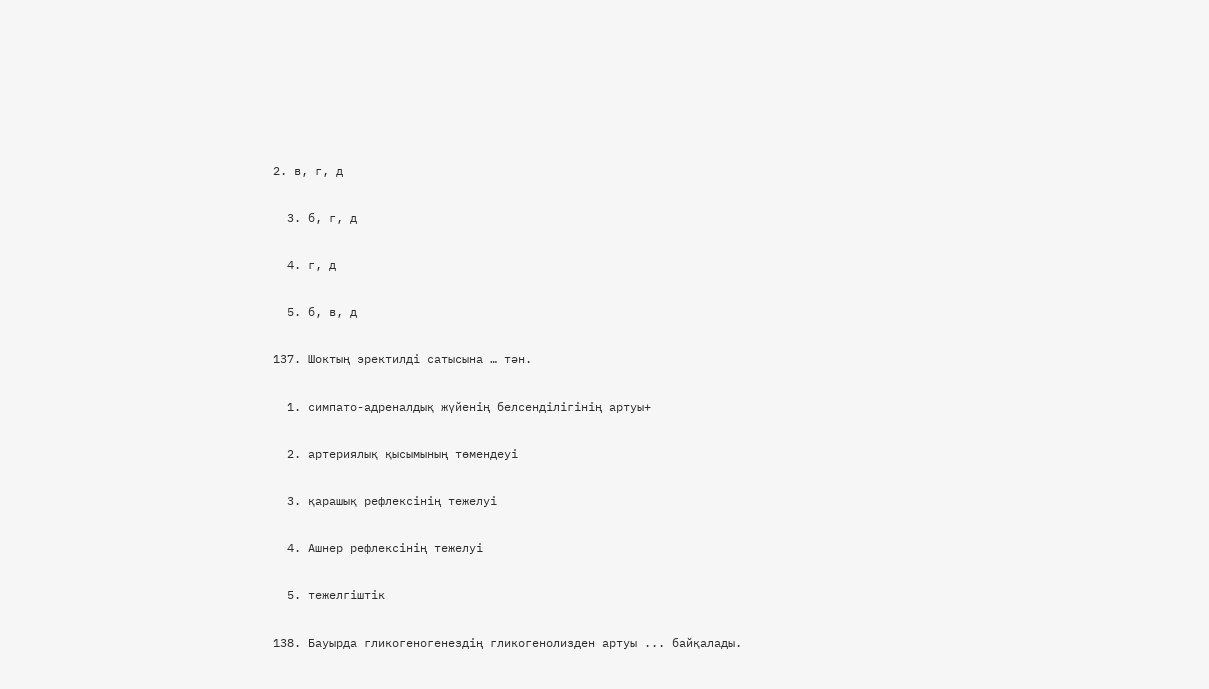2. в, г, д

  3. б, г, д

  4. г, д

  5. б, в, д

137. Шоктың эректилді сатысына … тән.

  1. симпато-адреналдық жүйенің белсенділігінің артуы+

  2. артериялық қысымының төмендеуі

  3. қарашық рефлексінің тежелуі

  4. Ашнер рефлексінің тежелуі

  5. тежелгіштік

138. Бауырда гликогеногенездiң гликогенолизден артуы ... байқалады.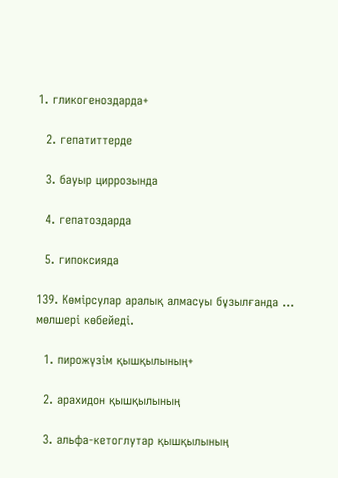1. гликогеноздарда+

  2. гепатиттерде

  3. бауыр циррозында

  4. гепатоздарда

  5. гипоксияда

139. Көмiрсулар аралық алмасуы бұзылғанда ... мөлшері көбейедi.

  1. пирожүзiм қышқылының+

  2. арахидон қышқылының

  3. альфа-кетоглутар қышқылының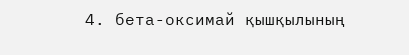4. бета-оксимай қышқылының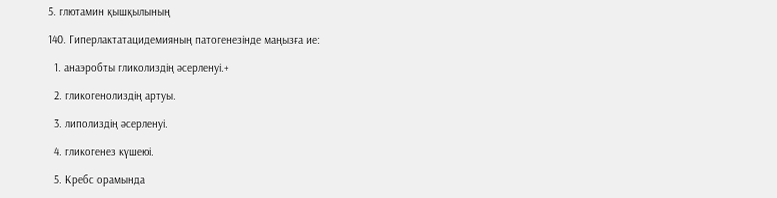5. глютамин қышқылының

140. Гиперлактатацидемияның патогенезiнде маңызға ие:

  1. анаэробты гликолиздiң әсерленуi.+

  2. гликогенолиздiң артуы.

  3. липолиздiң әсерленуi.

  4. гликогенез күшеюi.

  5. Кребс орамында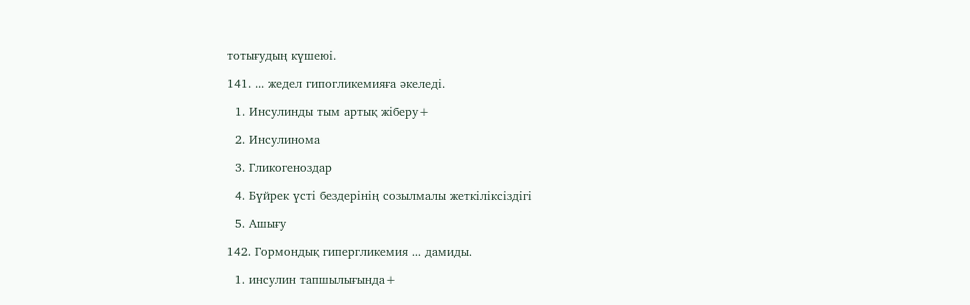тотығудың күшеюi.

141. ... жедел гипогликемияға әкеледi.

  1. Инсулинды тым артық жiберу+

  2. Инсулинома

  3. Гликогеноздар

  4. Бүйрек үстi бездерiнiң созылмалы жеткiлiксiздiгi

  5. Ашығу

142. Гормондық гипергликемия ... дамиды.

  1. инсулин тапшылығында+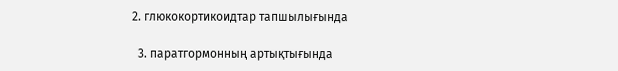2. глюкокортикоидтар тапшылығында

  3. паратгормонның артықтығында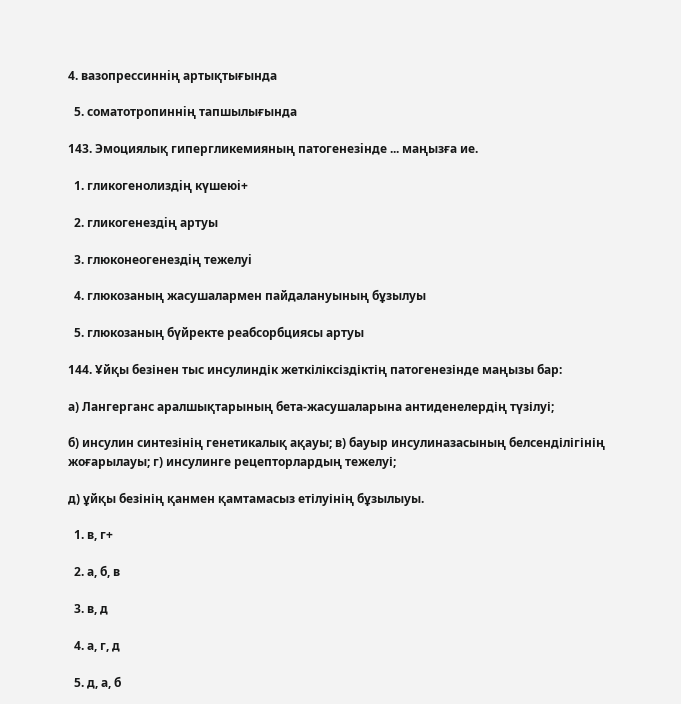4. вазопрессиннiң артықтығында

  5. соматотропиннiң тапшылығында

143. Эмоциялық гипергликемияның патогенезiнде ... маңызға ие.

  1. гликогенолиздiң күшеюi+

  2. гликогенездiң артуы

  3. глюконеогенездiң тежелуi

  4. глюкозаның жасушалармен пайдалануының бұзылуы

  5. глюкозаның бүйректе реабсорбциясы артуы

144. Ұйқы безінен тыс инсулиндік жеткіліксіздіктің патогенезінде маңызы бар:

а) Лангерганс аралшықтарының бета-жасушаларына антиденелердің түзілуі;

б) инсулин синтезінің генетикалық ақауы; в) бауыр инсулиназасының белсенділігінің жоғарылауы; г) инсулинге рецепторлардың тежелуі;

д) ұйқы безінің қанмен қамтамасыз етілуінің бұзылыуы.

  1. в, г+

  2. а, б, в

  3. в, д

  4. а, г, д

  5. д, а, б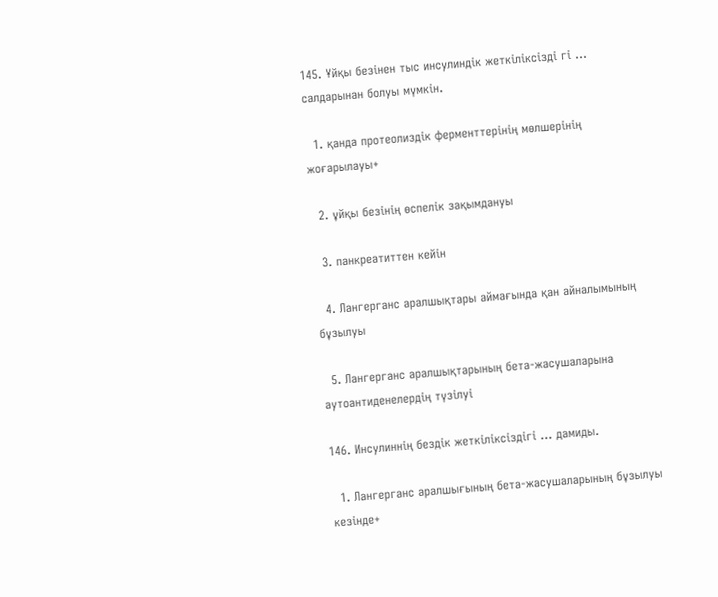145. Ұйқы безінен тыс инсулиндік жеткіліксізді гі ... салдарынан болуы мүмкін.

  1. қанда протеолиздік ферменттерінің мөлшерінің жоғарылауы+

  2. ұйқы безінің өспелік зақымдануы

  3. панкреатиттен кейін

  4. Лангерганс аралшықтары аймағында қан айналымының бұзылуы

  5. Лангерганс аралшықтарының бета-жасушаларына аутоантиденелердің түзілуі

146. Инсулиннiң бездiк жеткiлiксiздiгi ... дамиды.

  1. Лангерганс аралшығының бета-жасушаларының бұзылуы кезінде+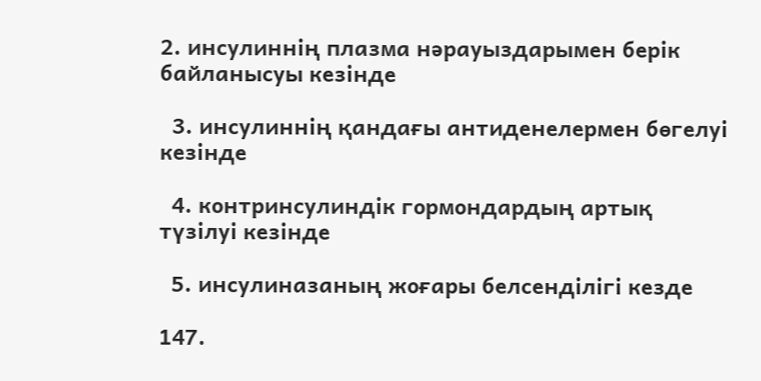2. инсулиннiң плазма нәрауыздарымен берiк байланысуы кезінде

  3. инсулиннiң қандағы антиденелермен бөгелуi кезінде

  4. контринсулиндiк гормондардың артық түзiлуi кезінде

  5. инсулиназаның жоғары белсендiлігі кезде

147.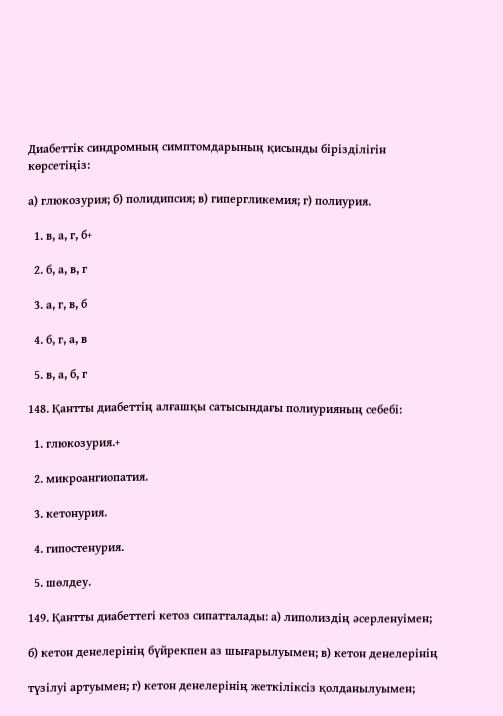Диабеттiк синдромның симптомдарының қисынды бiрiздiлiгiн көрсетiңiз:

а) глюкозурия; б) полидипсия; в) гипергликемия; г) полиурия.

  1. в, а, г, б+

  2. б, а, в, г

  3. а, г, в, б

  4. б, г, а, в

  5. в, а, б, г

148. Қантты диабеттің алғашқы сатысындағы полиурияның себебі:

  1. глюкозурия.+

  2. микроангиопатия.

  3. кетонурия.

  4. гипостенурия.

  5. шөлдеу.

149. Қантты диабеттегi кетоз сипатталады: а) липолиздiң әсерленуiмен;

б) кетон денелерiнiң бүйрекпен аз шығарылуымен; в) кетон денелерiнiң

түзiлуi артуымен; г) кетон денелерiнiң жеткiлiксiз қолданылуымен;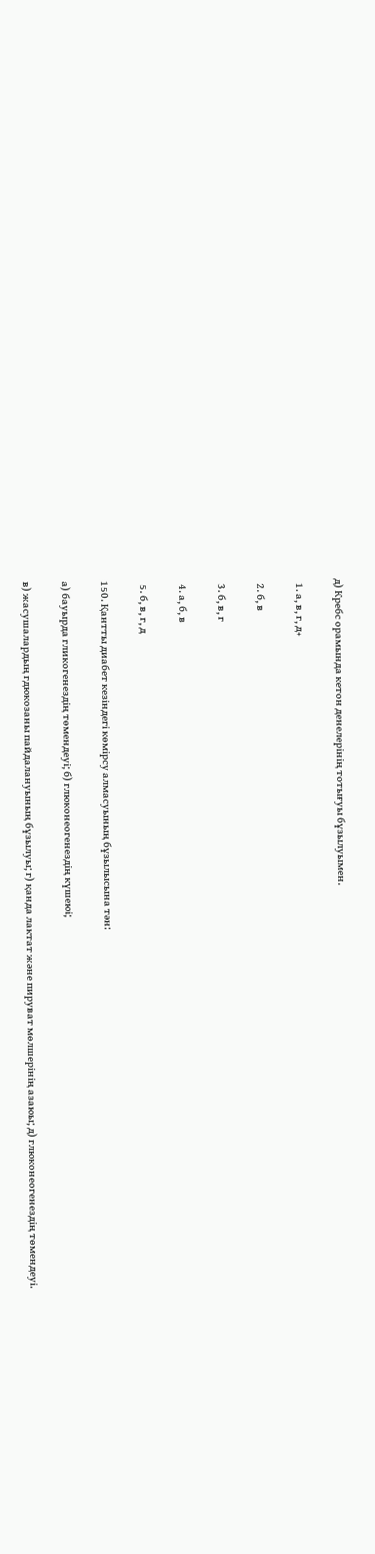д) Кребс орамында кетон денелерiнiң тотығуы бұзылуымен.

  1. а, в, г, д+

  2. б, в

  3. б, в, г

  4. а, б, в

  5. б, в, г, д

150. Қантты диабет кезiндегi көмiрсу алмасуының бұзылысына тән:

а) бауырда гликогенездiң төмендеуi; б) глюконеогенездiң күшеюi;

в) жасушалардың гдюкозаны пайдалануының бұзылуы; г) қанда лактат және пируват мөлшерiнiң азаюы; д) глюконеогенездiң төмендеуi.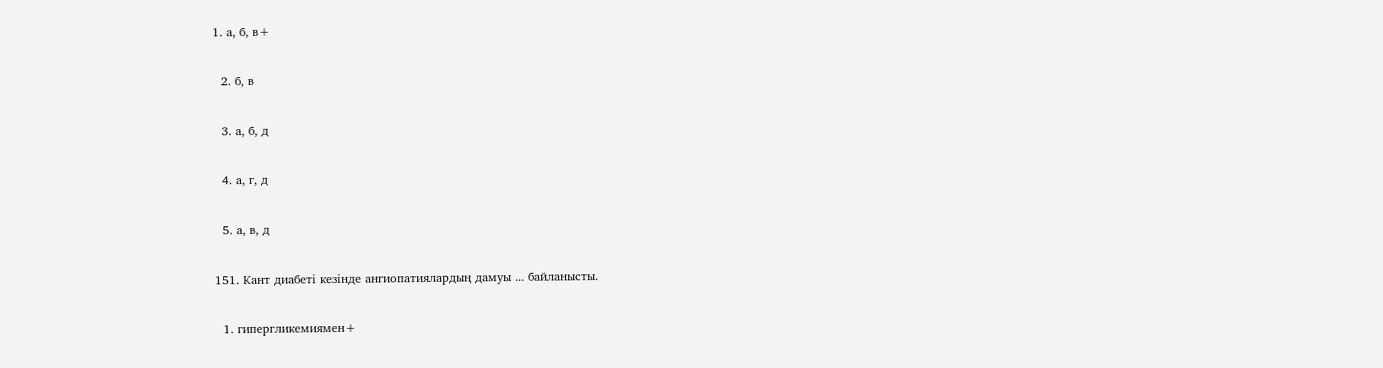1. а, б, в+

  2. б, в

  3. а, б, д

  4. а, г, д

  5. а, в, д

151. Кант диабетi кезiнде ангиопатиялардың дамуы ... байланысты.

  1. гипергликемиямен+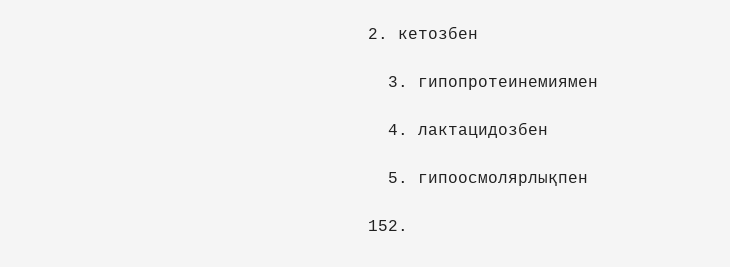2. кетозбен

  3. гипопротеинемиямен

  4. лактацидозбен

  5. гипоосмолярлықпен

152.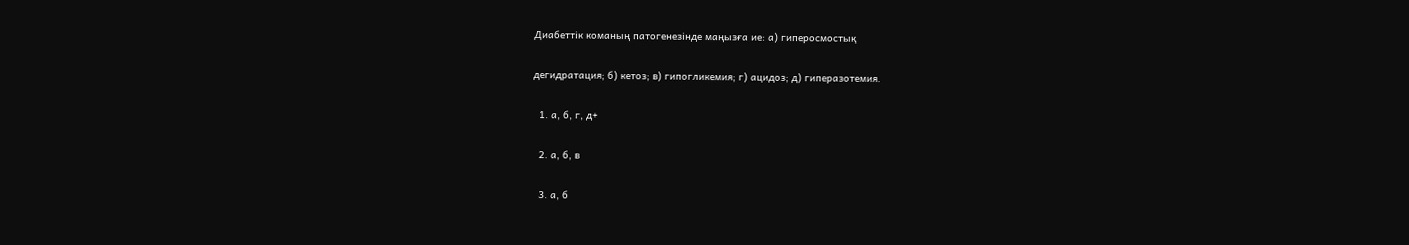Диабеттiк команың патогенезiнде маңызға ие: а) гиперосмостық

дегидратация; б) кетоз; в) гипогликемия; г) ацидоз; д) гиперазотемия.

  1. а, б, г, д+

  2. а, б, в

  3. а, б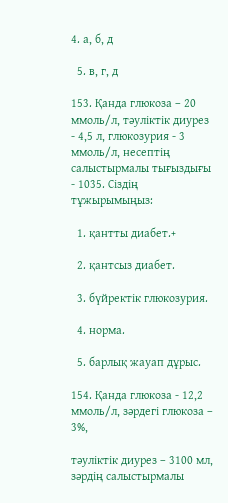4. а, б, д

  5. в, г, д

153. Қанда глюкоза – 20 ммоль/л, тәулiктiк диурез - 4,5 л, глюкозурия - 3 ммоль/л, несептiң салыстырмалы тығыздығы - 1035. Сiздiң тұжырымыңыз:

  1. қантты диабет.+

  2. қантсыз диабет.

  3. бүйректiк глюкозурия.

  4. норма.

  5. барлық жауап дұрыс.

154. Қанда глюкоза - 12,2 ммоль/л, зәрдегi глюкоза – 3%,

тәулiктiк диурез – 3100 мл, зәрдiң салыстырмалы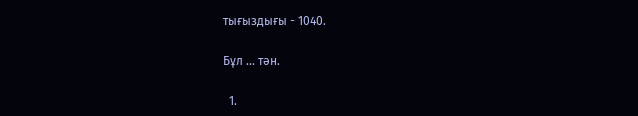тығыздығы - 1040.

Бұл ... тән.

  1.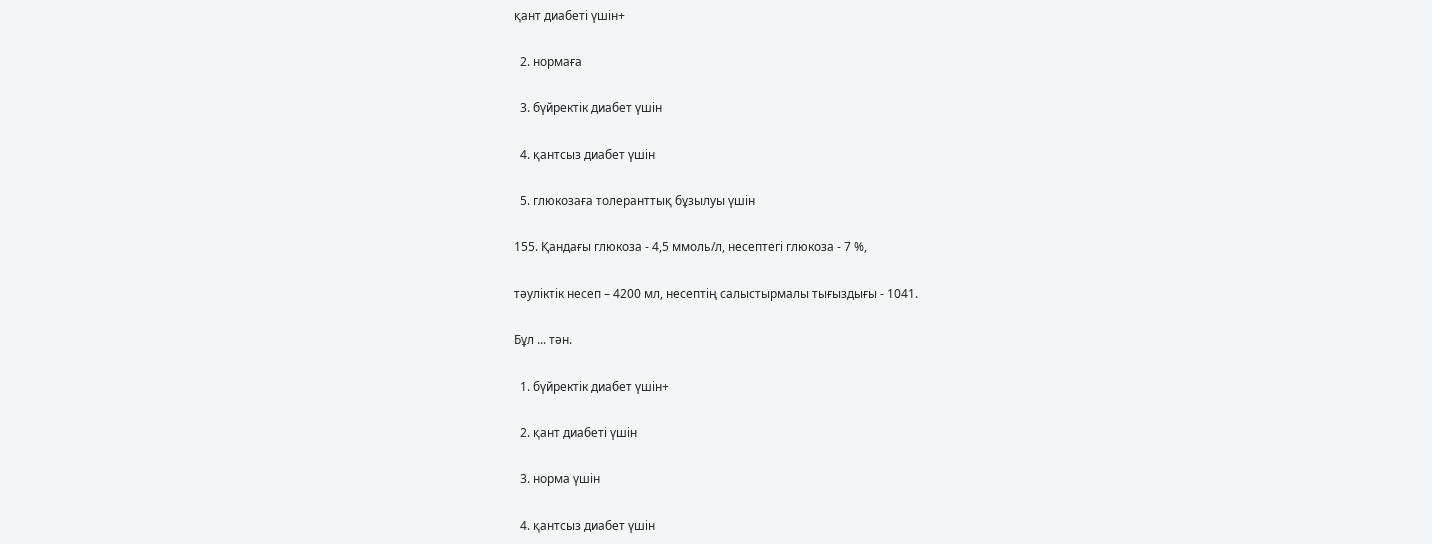қант диабетi үшiн+

  2. нормаға

  3. бүйректiк диабет үшiн

  4. қантсыз диабет үшiн

  5. глюкозаға толеранттық бұзылуы үшiн

155. Қандағы глюкоза - 4,5 ммоль/л, несептегi глюкоза - 7 %,

тәулiктiк несеп – 4200 мл, несептiң салыстырмалы тығыздығы - 1041.

Бұл ... тән.

  1. бүйректiк диабет үшiн+

  2. қант диабетi үшiн

  3. норма үшiн

  4. қантсыз диабет үшiн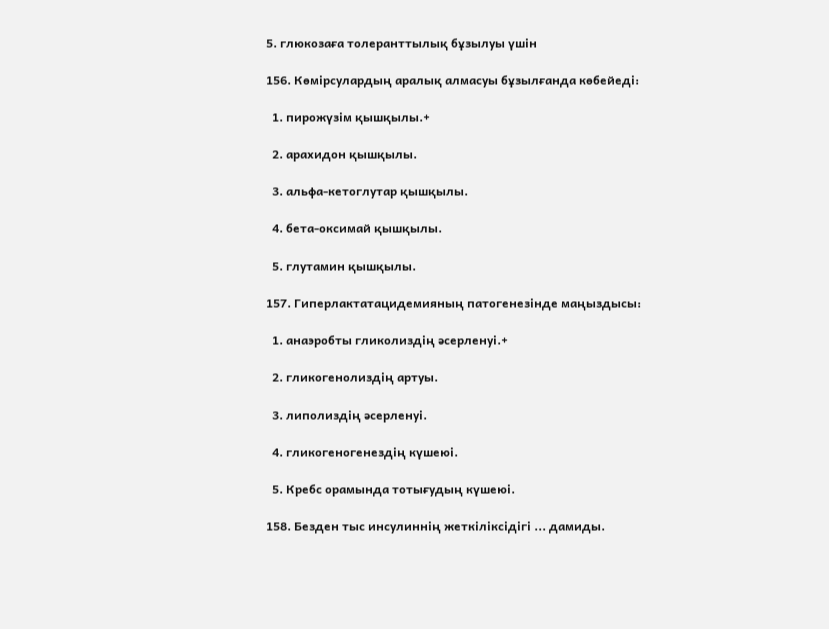5. глюкозаға толеранттылық бұзылуы үшiн

156. Көмірсулардың аралық алмасуы бұзылғанда көбейеді:

  1. пирожүзім қышқылы.+

  2. арахидон қышқылы.

  3. альфа-кетоглутар қышқылы.

  4. бета-оксимай қышқылы.

  5. глутамин қышқылы.

157. Гиперлактатацидемияның патогенезінде маңыздысы:

  1. анаэробты гликолиздің әсерленуі.+

  2. гликогенолиздің артуы.

  3. липолиздің әсерленуі.

  4. гликогеногенездің күшеюі.

  5. Кребс орамында тотығудың күшеюі.

158. Безден тыс инсулиннің жеткіліксідігі ... дамиды.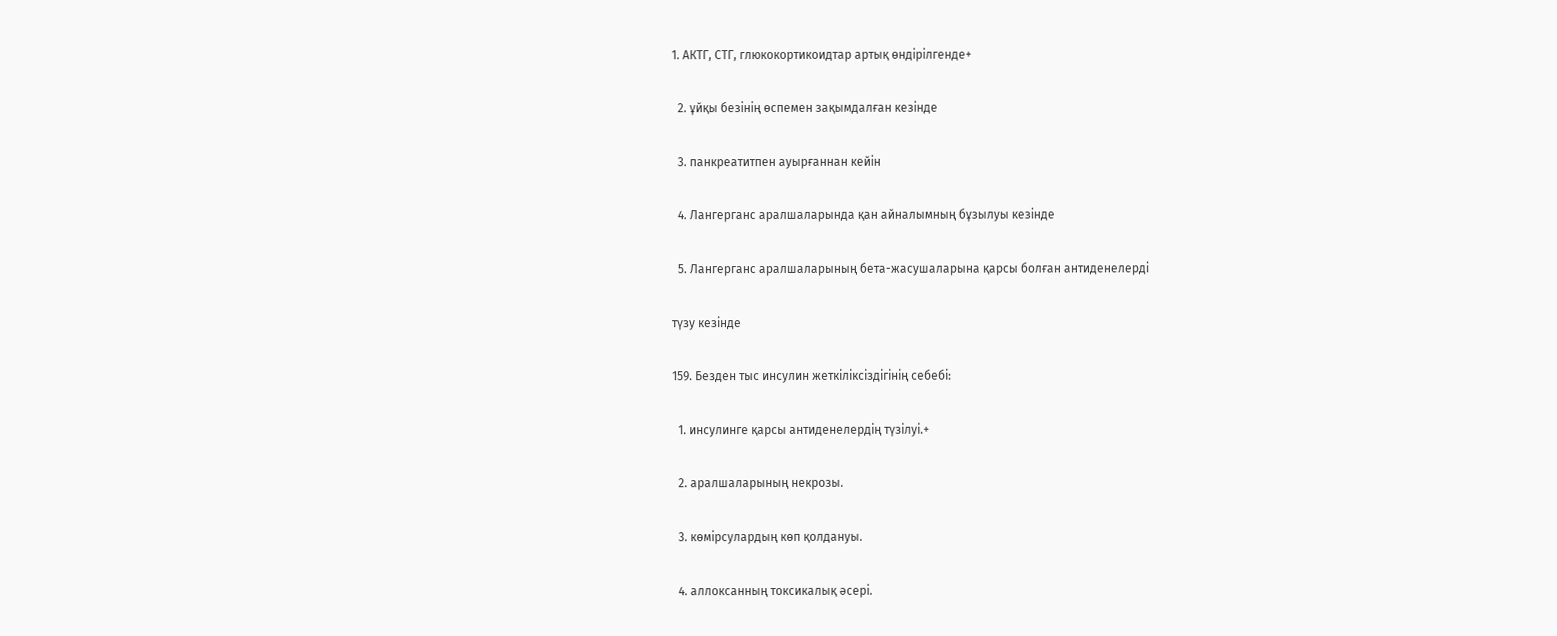1. АКТГ, СТГ, глюкокортикоидтар артық өндірілгенде+

  2. ұйқы безінің өспемен зақымдалған кезінде

  3. панкреатитпен ауырғаннан кейін

  4. Лангерганс аралшаларында қан айналымның бұзылуы кезінде

  5. Лангерганс аралшаларының бета-жасушаларына қарсы болған антиденелерді

түзу кезінде

159. Безден тыс инсулин жеткіліксіздігінің себебі:

  1. инсулинге қарсы антиденелердің түзілуі.+

  2. аралшаларының некрозы.

  3. көмірсулардың көп қолдануы.

  4. аллоксанның токсикалық әсері.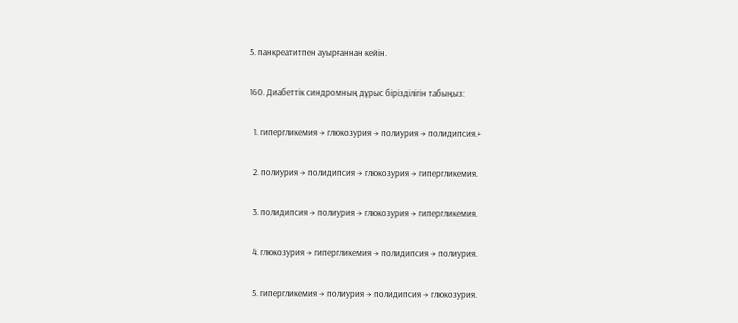5. панкреатитпен ауырғаннан кейін.

160. Диабеттік синдромның дұрыс бірізділігін табыңыз:

  1. гипергликемия → глюкозурия → полиурия → полидипсия.+

  2. полиурия → полидипсия → глюкозурия → гипергликемия.

  3. полидипсия → полиурия → глюкозурия → гипергликемия.

  4. глюкозурия → гипергликемия → полидипсия → полиурия.

  5. гипергликемия → полиурия → полидипсия → глюкозурия.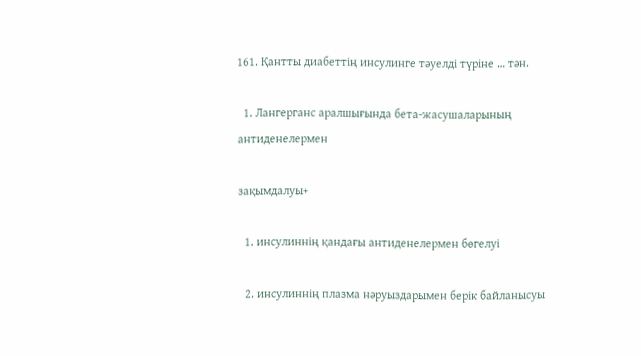161. Қантты диабеттің инсулинге тәуелді түріне … тән.

  1. Лангерганс аралшығында бета-жасушаларының антиденелермен

зақымдалуы+

  1. инсулиннің қандағы антиденелермен бөгелуі

  2. инсулиннің плазма нәруыздарымен берік байланысуы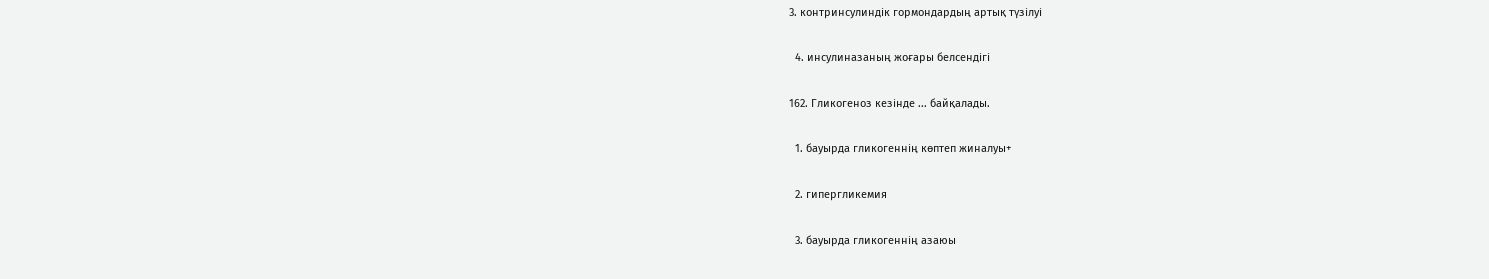3. контринсулиндік гормондардың артық түзілуі

  4. инсулиназаның жоғары белсендігі

162. Гликогеноз кезінде ... байқалады.

  1. бауырда гликогеннің көптеп жиналуы+

  2. гипергликемия

  3. бауырда гликогеннің азаюы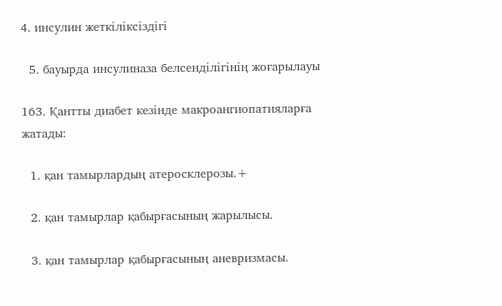4. инсулин жеткіліксіздігі

  5. бауырда инсулиназа белсенділігінің жоғарылауы

163. Қантты диабет кезінде макроангиопатияларға жатады:

  1. қан тамырлардың атеросклерозы.+

  2. қан тамырлар қабырғасының жарылысы.

  3. қан тамырлар қабырғасының аневризмасы.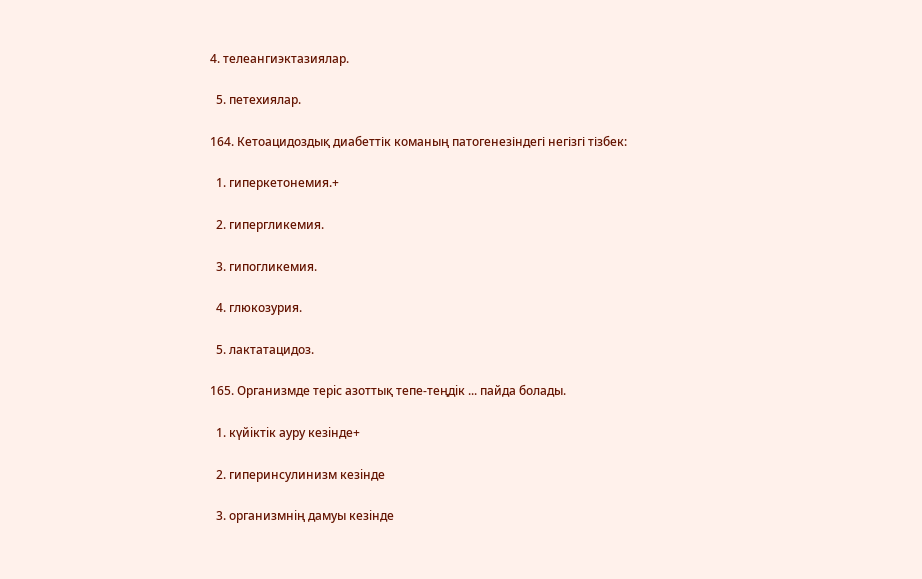4. телеангиэктазиялар.

  5. петехиялар.

164. Кетоацидоздық диабеттік команың патогенезіндегі негізгі тізбек:

  1. гиперкетонемия.+

  2. гипергликемия.

  3. гипогликемия.

  4. глюкозурия.

  5. лактатацидоз.

165. Организмде терiс азоттық тепе-теңдiк ... пайда болады.

  1. күйiктiк ауру кезiнде+

  2. гиперинсулинизм кезiнде

  3. организмнiң дамуы кезiнде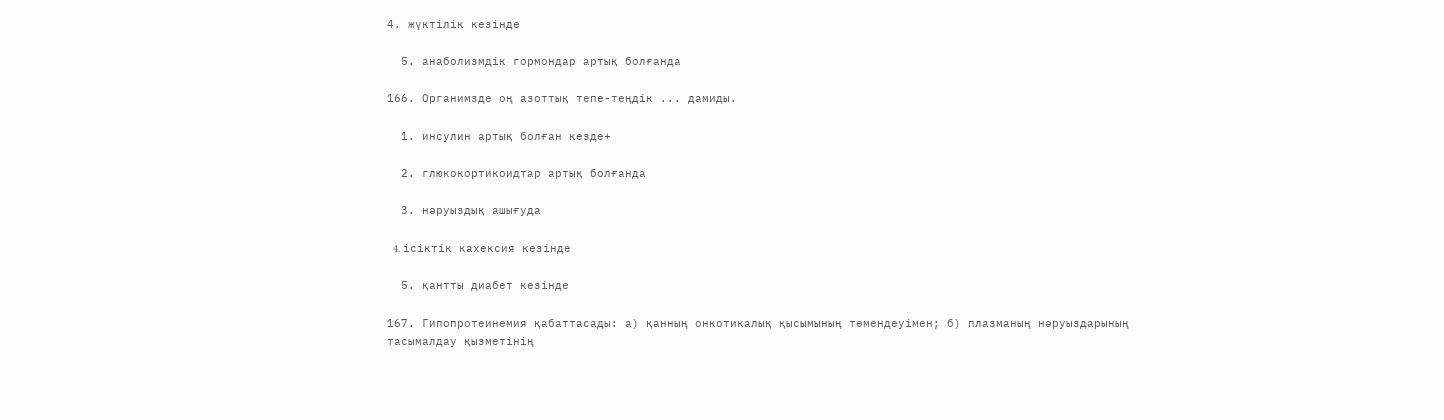4. жүктiлiк кезiнде

  5. анаболизмдiк гормондар артық болғанда

166. Органимзде оң азоттық тепе-теңдiк ... дамиды.

  1. инсулин артық болған кезде+

  2. глюкокортикоидтар артық болғанда

  3. нәруыздық ашығуда

  4. iсiктiк кахексия кезiнде

  5. қантты диабет кезiнде

167. Гипопротеинемия қабаттасады: а) қанның онкотикалық қысымының төмендеуiмен; б) плазманың нәруыздарының тасымалдау қызметiнiң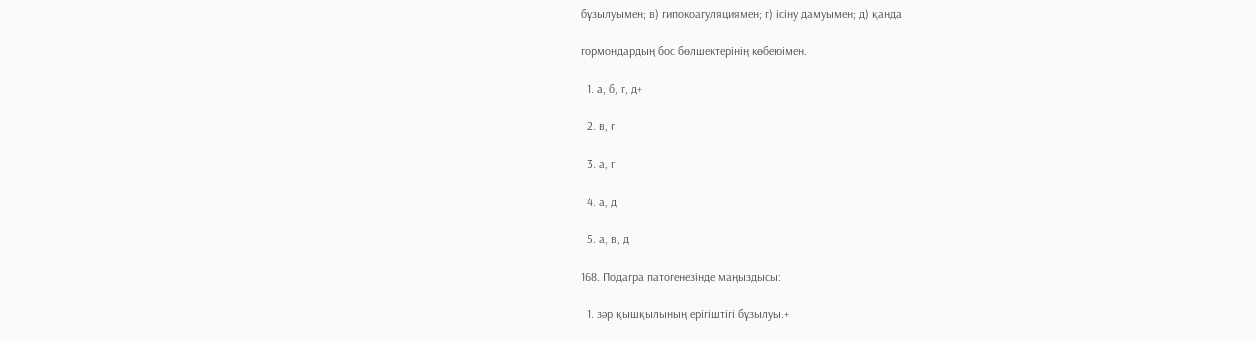бұзылуымен; в) гипокоагуляциямен; г) iсiну дамуымен; д) қанда

гормондардың бос бөлшектерiнiң көбеюiмен.

  1. а, б, г, д+

  2. в, г

  3. а, г

  4. а, д

  5. а, в, д

168. Подагра патогенезiнде маңыздысы:

  1. зәр қышқылының ерiгiштiгi бұзылуы.+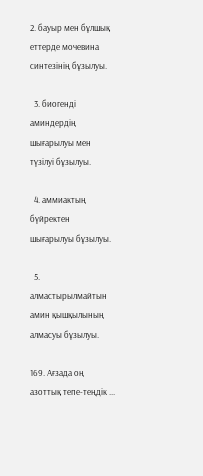2. бауыр мен бұлшық еттерде мочевина синтезiнiң бұзылуы.

  3. биогендi аминдердiң шығарылуы мен түзiлуi бұзылуы.

  4. аммиактың бүйректен шығарылуы бұзылуы.

  5. алмастырылмайтын амин қышқылының алмасуы бұзылуы.

169. Ағзада оң азоттық тепе-теңдік ...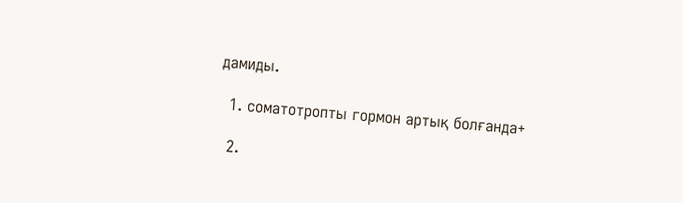дамиды.

  1. соматотропты гормон артық болғанда+

  2.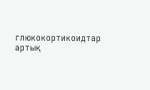глюкокортикоидтар артық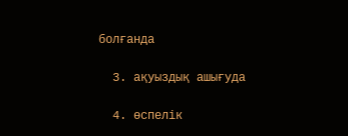болғанда

  3. ақуыздық ашығуда

  4. өспелік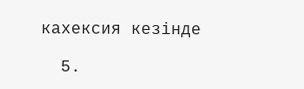кахексия кезінде

  5.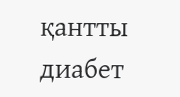қантты диабет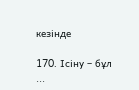кезінде

170. Iсiну – бұл ...